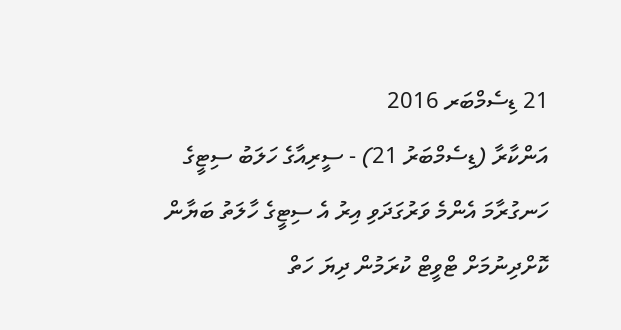21 ޑިސެމްބަރ 2016
އަންކާރާ (ޑިސެމްބަރު 21) - ސީރިއާގެ ހަލަބު ސިޓީގެ ހަނގުރާމަ އެންމެ ވަރުގަދަވި އިރު އެ ސިޓީގެ ހާލަތު ބަޔާން ކޮށްދިނުމަށް ޓްވީޓް ކުރަމުން ދިޔަ ހަތް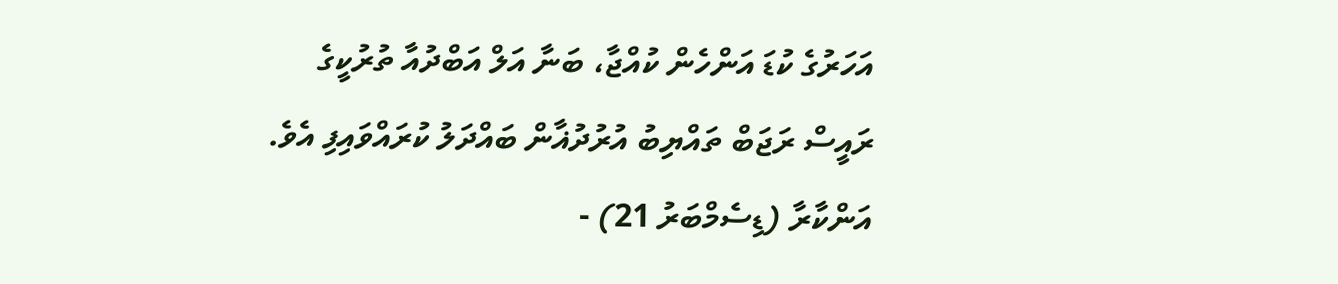އަހަރުގެ ކުޑަ އަންހެން ކުއްޖާ، ބަނާ އަލް އަބްދުއާ ތުރުކީގެ ރައީސް ރަޖަބް ތައްޔިބު އުރުދުޣާން ބައްދަލު ކުރައްވައިފި އެވެ.
އަންކާރާ (ޑިސެމްބަރު 21) -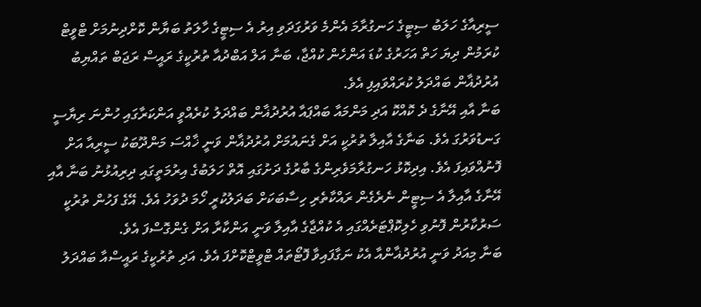ސީރިއާގެ ހަލަބު ސިޓީގެ ހަނގުރާމަ އެންމެ ވަރުގަދަވި އިރު އެ ސިޓީގެ ހާލަތު ބަޔާން ކޮށްދިނުމަށް ޓްވީޓް ކުރަމުން ދިޔަ ހަތް އަހަރުގެ ކުޑަ އަންހެން ކުއްޖާ، ބަނާ އަލް އަބްދުއާ ތުރުކީގެ ރައީސް ރަޖަބް ތައްޔިބު އުރުދުޣާން ބައްދަލު ކުރައްވައިފި އެވެ.
ބަނާ އާއި އޭނާގެ ދެ ކޮއްކޮ އަދި މަންމައާ ބައްޕައާ އުރުދުޣާން ބައްދަލު ކުރެއްވީ އަންކަރާގައި ހުންނަ ރިޔާސީ ގަނޑުވަރުގަ އެވެ. ބަނާގެ އާއިލާ ތުރުކީ އަށް ގެނައުމަށް އުރުދުޣާން ވަނީ ޚާއްސަ މަންދޫބަކު ސީރިއާ އަށް ފޮނުއްވައިފަ އެވެ. އިދިކޮޅު ހަނގުރާމަވެރިންގެ ބާރުގެ ދަށުގައި އޮތް ހަލަބުގެ އިރުމަތީގައި ދިރިއުޅުނު ބަނާ އާއި އޭނާގެ އާއިލާ އެ ސިޓީން ނެރެގެން ރައްކާތެރި ހިސާބަކަށް ބަދަލުކުރީ ހޯމަ ދުވަހު އެވެ. އޭގެ ފަހުން ތުރުކީ ސަރުކާރުން ފޮނުވި ހެލިކޮޕްޓަރެއްގައި އެ ކުއްޖާގެ އާއިލާ ވަނީ އަންކާރާ އަށް ގެންގޮސްފަ އެވެ.
ބަނާ މިއަދު ވަނީ އުރުދުޣާންއާ އެކު ނަގާފައިވާ ފޮޓޯތައް ޓްވީޓްކޮށްފަ އެވެ. އަދި ތުރުކީގެ ރައީސްއާ ބައްދަލު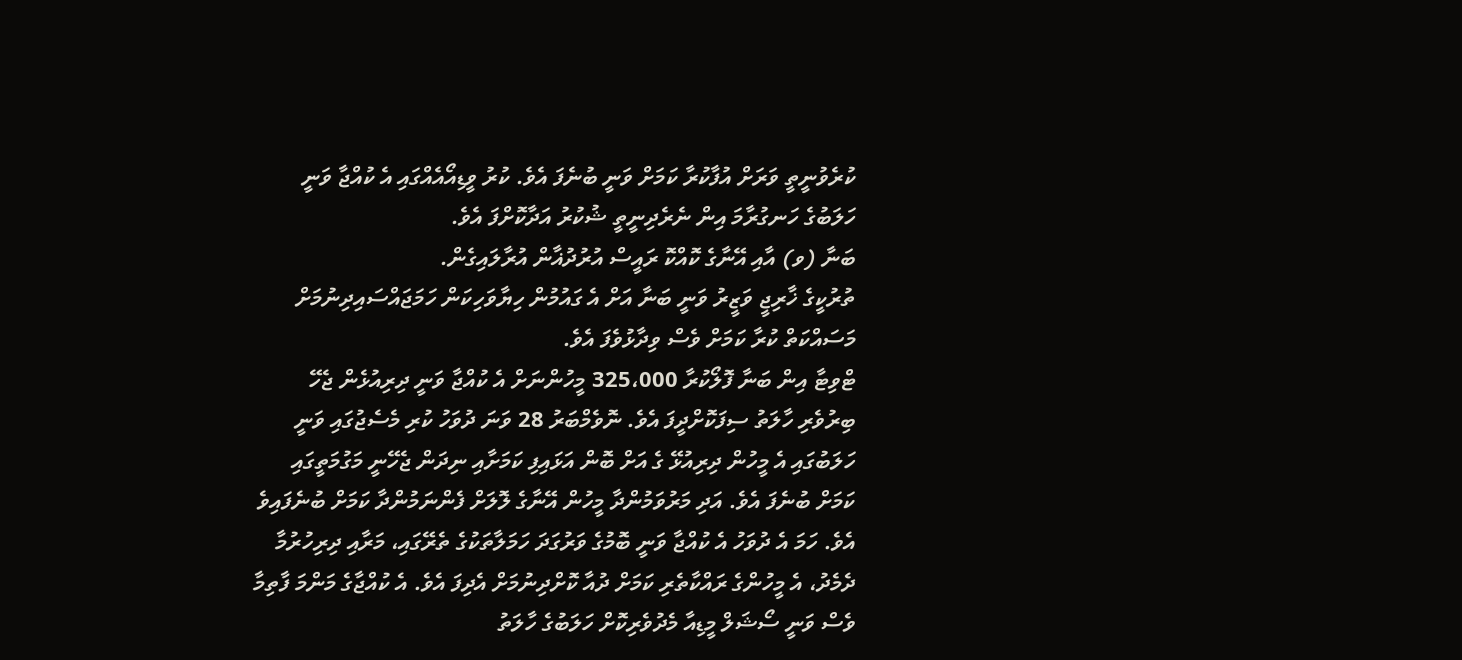ކުރެވުނީތީ ވަރަށް އުފާކުރާ ކަމަށް ވަނީ ބުނެފަ އެވެ. ކުރު ވީޑިއޯއެއްގައި އެ ކުއްޖާ ވަނީ ހަލަބުގެ ހަނގުރާމަ އިން ނެރެދިނީތީ ޝުކުރު އަދާކޮށްފަ އެވެ.
ބަނާ (ވ) އާއި އޭނާގެ ކޮއްކޮ ރައީސް އުރުދުޣާން އުރާލައިގެން.
ތުރުކީގެ ޚާރިޖީ ވަޒީރު ވަނީ ބަނާ އަށް އެ ގައުމުން ހިޔާވަހިކަން ހަމަޖައްސައިދިނުމަށް މަސައްކަތް ކުރާ ކަމަށް ވެސް ވިދާޅުވެފަ އެވެ.
ޓްވިޓާ އިން ބަނާ ފޮލޯކުރާ 325،000 މީހުންނަށް އެ ކުއްޖާ ވަނީ ދިރިއުޅެން ޖެހޭ ބިރުވެރި ހާލަތު ސިފަކޮށްދީފަ އެވެ. ނޮވެމްބަރު 28 ވަނަ ދުވަހު ކުރި މެސެޖުގައި ވަނީ ހަލަބުގައި އެ މީހުން ދިރިއުޅޭ ގެ އަށް ބޮން އަޅައިފި ކަމަށާއި ނިދަން ޖެހޭނީ މަގުމަތީގައި ކަމަށް ބުނެފަ އެވެ. އަދި މަރުވަމުންދާ މީހުން އޭނާގެ ލޮލަށް ފެންނަމުންދާ ކަމަށް ބުނެފައިވެ އެވެ. ހަމަ އެ ދުވަހު އެ ކުއްޖާ ވަނީ ބޮމުގެ ވަރުގަދަ ހަމަލާތަކުގެ ތެރޭގައި، މަރާއި ދިރިހުރުމާ ދެމެދު، އެ މީހުންގެ ރައްކާތެރި ކަމަށް ދުއާ ކޮށްދިނުމަށް އެދިފަ އެވެ. އެ ކުއްޖާގެ މަންމަ ފާތިމާ ވެސް ވަނީ ސޯޝަލް މީޑިއާ މެދުވެރިކޮށް ހަލަބުގެ ހާލަތު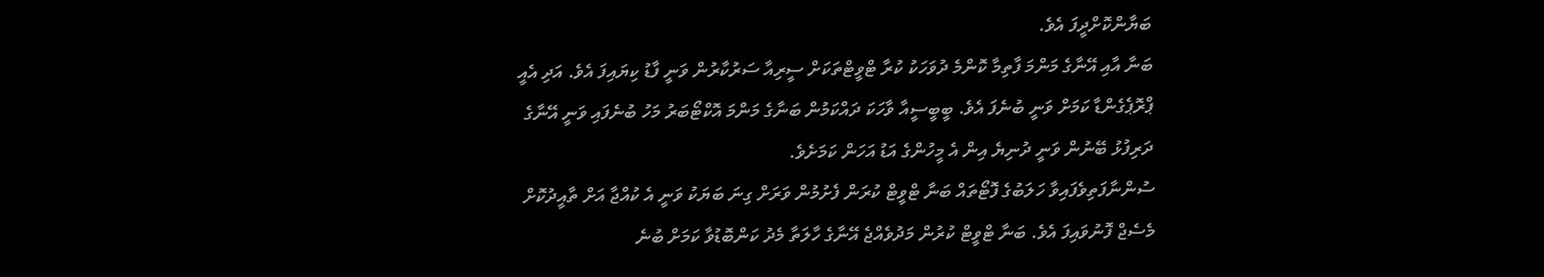ބަޔާންކޮށްދީފަ އެވެ.
ބަނާ އާއި އޭނާގެ މަންމަ ފާތިމާ ކޮންމެ ދުވަހަކު ކުރާ ޓްވީޓްތަކަށް ސީރިއާ ސަރުކާރުން ވަނީ ފާޑު ކިޔައިފަ އެވެ. އަދި އެއީ ޕްރޮޕެގެންޑާ ކަމަށް ވަނީ ބުނެފަ އެވެ. ބީބީސީއާ ވާހަކަ ދައްކަމުން ބަނާގެ މަންމަ އޮކްޓޯބަރު މަހު ބުނެފައި ވަނީ އޭނާގެ ދަރިފުޅު ބޭނުން ވަނީ ދުނިޔެ އިން އެ މީހުންގެ އަޑު އަހަން ކަމަށެވެ.
ސުންނާފަތިވެފައިވާ ހަލަބުގެ ފޮޓޯތައް ބަނާ ޓްވީޓް ކުރަން ފެށުމުން ވަރަށް ގިނަ ބަޔަކު ވަނީ އެ ކުއްޖާ އަށް ތާއީދުކޮށް މެސެޖް ފޮނުވައިފަ އެވެ. ބަނާ ޓްވީޓް ކުރުން މަދުވެއްޖެ އޭނާގެ ހާލަތާ މެދު ކަންބޮޑުވާ ކަމަށް ބުނެ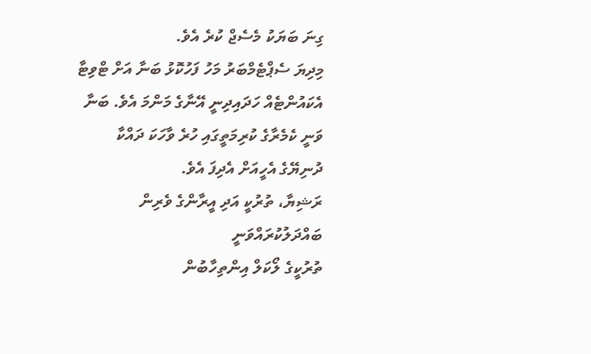ގިނަ ބަޔަކު މެސެޖް ކުރެ އެވެ.
މިދިޔަ ސެޕްޓެމްބަރު މަހު ފަހުކޮޅު ބަނާ އަށް ޓްވިޓާ އެކައުންޓެއް ހަދައިދިނީ އޭނާގެ މަންމަ އެވެ. ބަނާ ވަނީ ކެމެރާގެ ކުރިމަތީގައި ހުރެ ވާހަކަ ދައްކާ ދުނިޔޭގެ އެހީއަށް އެދިފަ އެވެ.
ރަޝިޔާ، ތުރުކީ އަދި އީރާންގެ ވެރިން ބައްދަލުކުރައްވަނީ
ތުރުކީގެ ލޯކަލް އިންތިހާބުން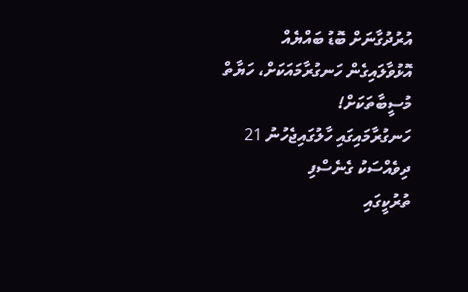އުރުދުގާނަށް ބޮޑު ބައްޔެއް
އޮޅުވާލައިގެން ހަނގުރާމައަކަށް، ހަޔާތް މުސީބާތަކަށް!
ހަނގުރާމައިގައި ހާލުގައިޖެހުނު 21 ދިވެއްސަކު ގެނެސްފި
ތުރުކީގައި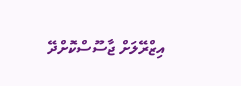އިޒްރޭލަށް ޖާސޫސްކޮށްދޭ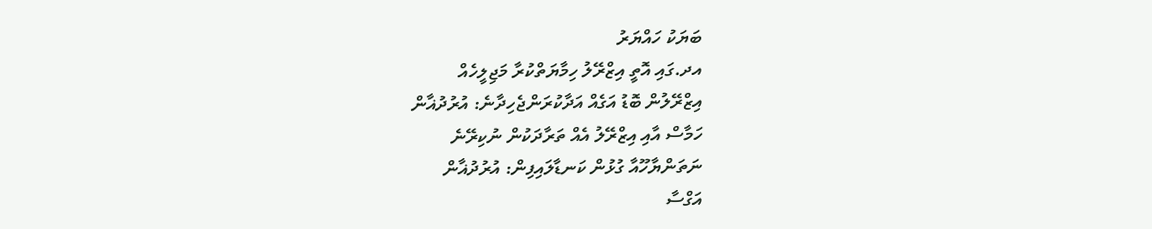ބަޔަކު ހައްޔަރު
އދ.ގައި އޮތީ އިޒްރޭލު ހިމާޔަތްކުރާ މަޖިލީހެއް
އިޒްރޭލުން ބޮޑު އަގެއް އަދާކުރަންޖެހިދާނެ: އުރުދުޣާން
ހަމާސް އާއި އިޒްރޭލު އެއް ތަރާދަކުން ނުކިރޭނެ
ނަތަންޔާހޫއާ ގުޅުން ކަނޑާލައިފިން: އުރުދުޣާން
އަގްސާ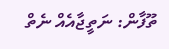ތޫފާން: ނަތީޖާއެއް ނެތް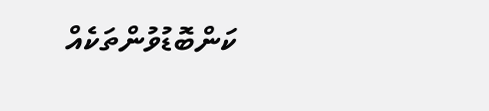ކަންބޮޑުވުންތަކެއް